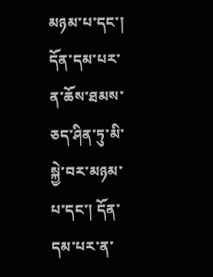མཉམ་པ་དང་། དོན་དམ་པར་ན་ཆོས་ཐམས་ཅད་ཤིན་ཏུ་མི་སྐྱེ་བར་མཉམ་པ་དང་། དོན་དམ་པར་ན་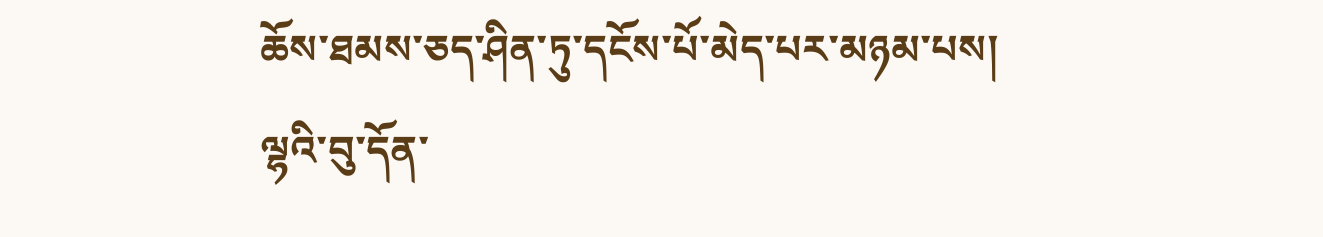ཆོས་ཐམས་ཅད་ཤིན་ཏུ་དངོས་པོ་མེད་པར་མཉམ་པས། ལྷའི་བུ་དོན་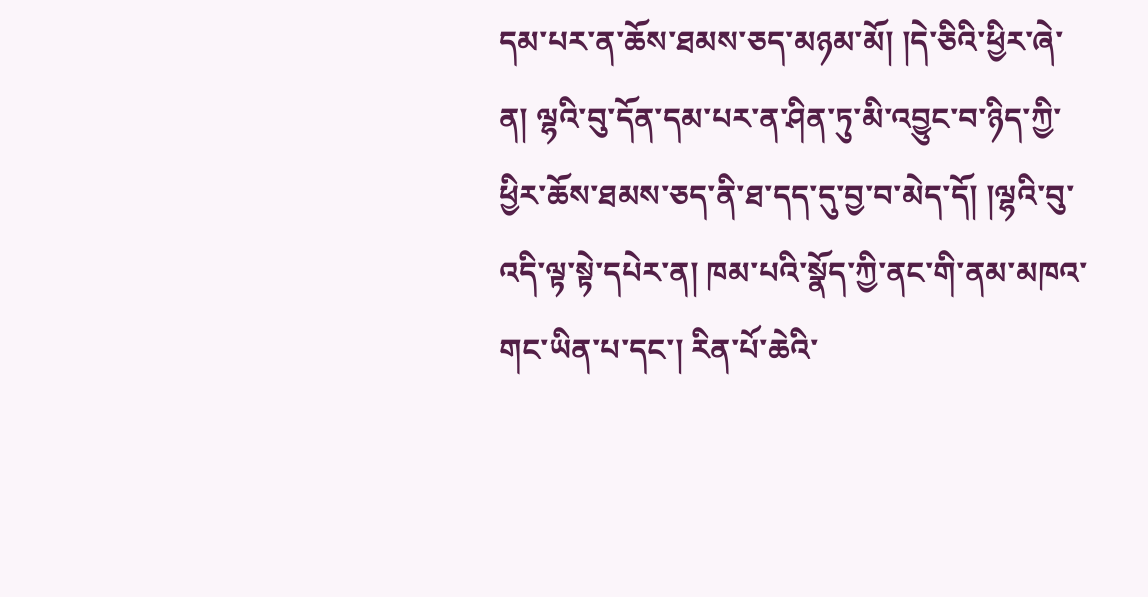དམ་པར་ན་ཆོས་ཐམས་ཅད་མཉམ་མོ། །དེ་ཅིའི་ཕྱིར་ཞེ་ན། ལྷའི་བུ་དོན་དམ་པར་ན་ཤིན་ཏུ་མི་འབྱུང་བ་ཉིད་ཀྱི་ཕྱིར་ཆོས་ཐམས་ཅད་ནི་ཐ་དད་དུ་བྱ་བ་མེད་དོ། །ལྷའི་བུ་འདི་ལྟ་སྟེ་དཔེར་ན། ཁམ་པའི་སྣོད་ཀྱི་ནང་གི་ནམ་མཁའ་གང་ཡིན་པ་དང་། རིན་པོ་ཆེའི་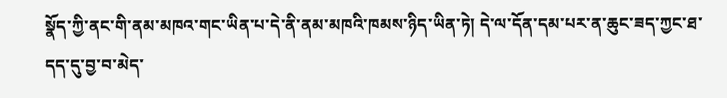སྣོད་ཀྱི་ནང་གི་ནམ་མཁའ་གང་ཡིན་པ་དེ་ནི་ནམ་མཁའི་ཁམས་ཉིད་ཡིན་ཏེ། དེ་ལ་དོན་དམ་པར་ན་ཆུང་ཟད་ཀྱང་ཐ་དད་དུ་བྱ་བ་མེད་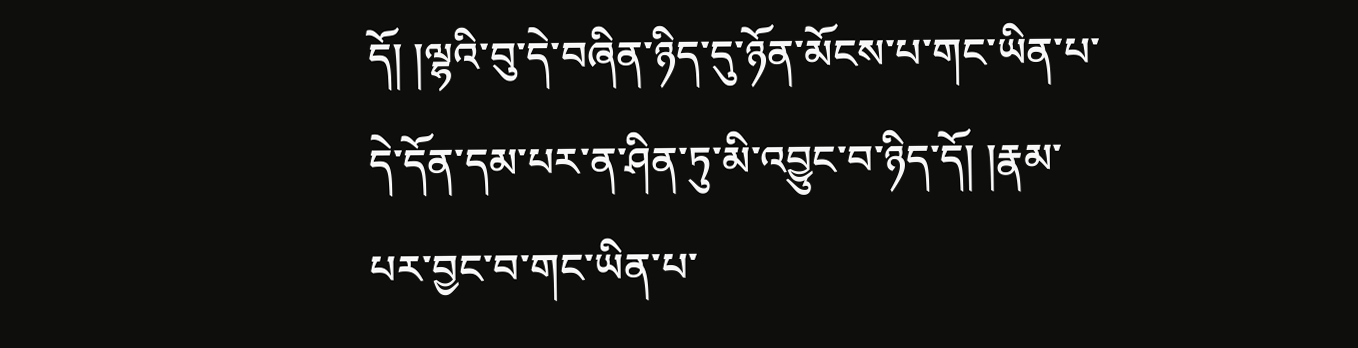དོ། །ལྷའི་བུ་དེ་བཞིན་ཉིད་དུ་ཉོན་མོངས་པ་གང་ཡིན་པ་དེ་དོན་དམ་པར་ན་ཤིན་ཏུ་མི་འབྱུང་བ་ཉིད་དོ། །རྣམ་པར་བྱང་བ་གང་ཡིན་པ་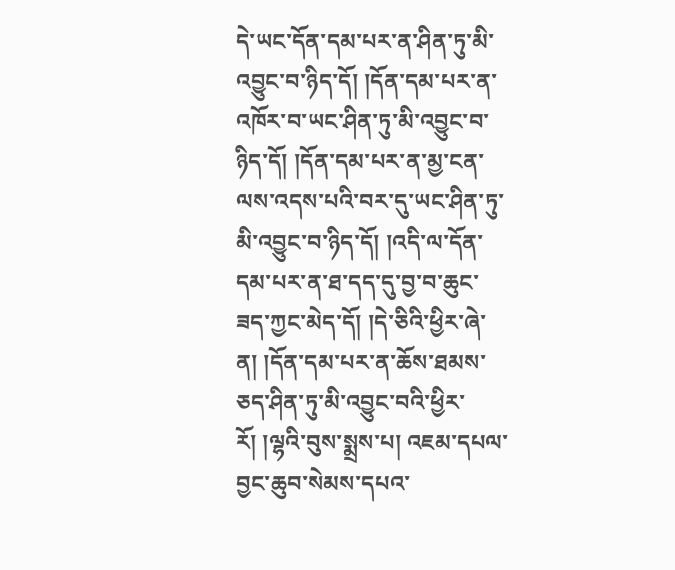དེ་ཡང་དོན་དམ་པར་ན་ཤིན་ཏུ་མི་འབྱུང་བ་ཉིད་དོ། །དོན་དམ་པར་ན་འཁོར་བ་ཡང་ཤིན་ཏུ་མི་འབྱུང་བ་ཉིད་དོ། །དོན་དམ་པར་ན་མྱ་ངན་ལས་འདས་པའི་བར་དུ་ཡང་ཤིན་ཏུ་མི་འབྱུང་བ་ཉིད་དོ། །འདི་ལ་དོན་དམ་པར་ན་ཐ་དད་དུ་བྱ་བ་ཆུང་ཟད་ཀྱང་མེད་དོ། །དེ་ཅིའི་ཕྱིར་ཞེ་ན། །དོན་དམ་པར་ན་ཆོས་ཐམས་ཅད་ཤིན་ཏུ་མི་འབྱུང་བའི་ཕྱིར་རོ། །ལྷའི་བུས་སྨྲས་པ། འཇམ་དཔལ་བྱང་ཆུབ་སེམས་དཔའ་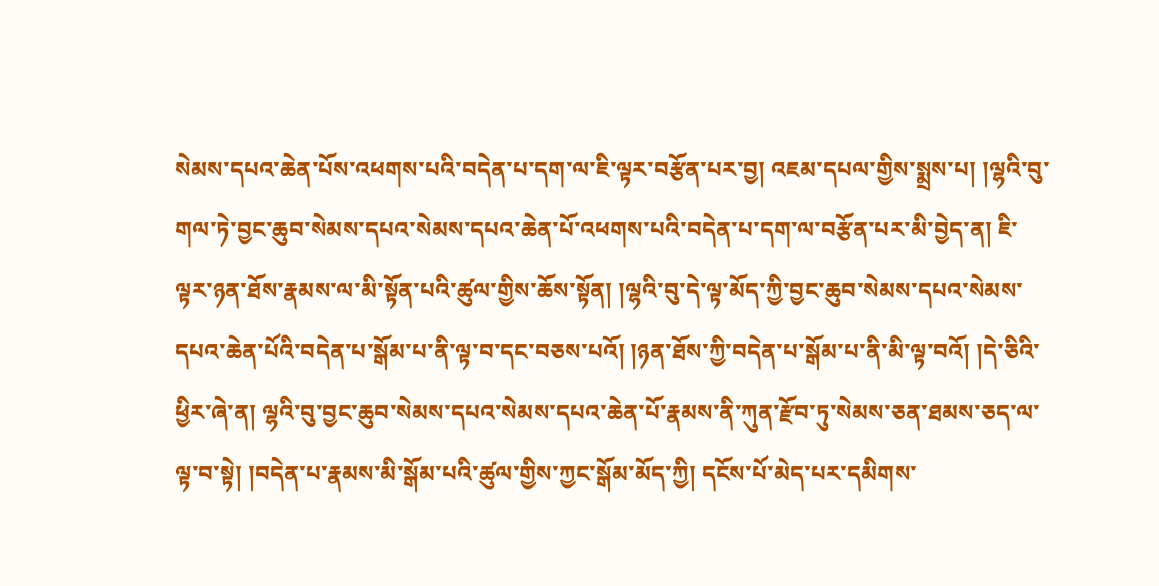སེམས་དཔའ་ཆེན་པོས་འཕགས་པའི་བདེན་པ་དག་ལ་ཇི་ལྟར་བརྩོན་པར་བྱ། འཇམ་དཔལ་གྱིས་སྨྲས་པ། །ལྷའི་བུ་གལ་ཏེ་བྱང་ཆུབ་སེམས་དཔའ་སེམས་དཔའ་ཆེན་པོ་འཕགས་པའི་བདེན་པ་དག་ལ་བརྩོན་པར་མི་བྱེད་ན། ཇི་ལྟར་ཉན་ཐོས་རྣམས་ལ་མི་སྟོན་པའི་ཚུལ་གྱིས་ཆོས་སྟོན། །ལྷའི་བུ་དེ་ལྟ་མོད་ཀྱི་བྱང་ཆུབ་སེམས་དཔའ་སེམས་དཔའ་ཆེན་པོའི་བདེན་པ་སྒོམ་པ་ནི་ལྟ་བ་དང་བཅས་པའོ། །ཉན་ཐོས་ཀྱི་བདེན་པ་སྒོམ་པ་ནི་མི་ལྟ་བའོ། །དེ་ཅིའི་ཕྱིར་ཞེ་ན། ལྷའི་བུ་བྱང་ཆུབ་སེམས་དཔའ་སེམས་དཔའ་ཆེན་པོ་རྣམས་ནི་ཀུན་རྫོབ་ཏུ་སེམས་ཅན་ཐམས་ཅད་ལ་ལྟ་བ་སྟེ། །བདེན་པ་རྣམས་མི་སྒོམ་པའི་ཚུལ་གྱིས་ཀྱང་སྒོམ་མོད་ཀྱི། དངོས་པོ་མེད་པར་དམིགས་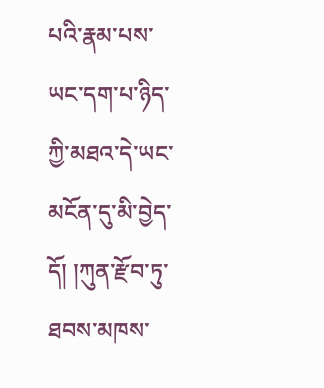པའི་རྣམ་པས་ཡང་དག་པ་ཉིད་ཀྱི་མཐའ་དེ་ཡང་མངོན་དུ་མི་བྱེད་དོ། །ཀུན་རྫོབ་ཏུ་ཐབས་མཁས་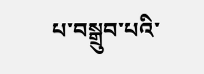པ་བསྒྲུབ་པའི་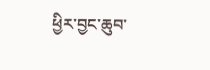ཕྱིར་བྱང་ཆུབ་